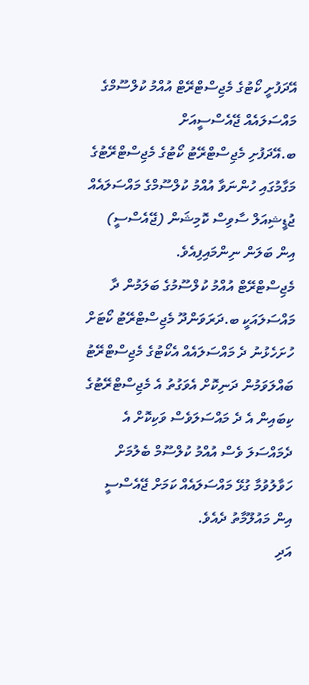އޭދަފުށީ ކޯޓުގެ މެޖިސްޓްރޭޓް އުއްމު ކުލްސޫމްގެ މައްސަލައެއް ޖޭއެސްސީއަށް
ބ.އޭދަފުށި މެޖިސްޓްރޭޓު ކޯޓުގެ މެޖިސްޓްރޭޓުގެ މަގާމުގައި ހުންނަވާ އުއްމު ކުލްސޫމްގެ މައްސަލައެއް ޖުޑީޝިއަލް ސާވިސް ކޮމިޝަން (ޖޭއެސްސީ) އިން ބަލަން ނިންމައިފިއެވެ.
މެޖިސްޓްރޭޓް އުއްމު ކުލްސޫމުގެ ބަލަމުން ދާ މައްސަލައަކީ ބ.ދަރަވަންދޫ މެޖިސްޓްރޭޓު ކޯޓަށް ހުށަހެޅުނު ދެ މައްސަލައެއް އެކޯޓުގެ މެޖިސްޓްރޭޓު ބައްލަވަމުން ދަނިކޮށް އެވަގުތު އެ މެޖިސްޓްރޭޓުގެ ކިބައިން އެ ދެ މައްސަލަވެސް ވަކިކޮށް އެ ދެމައްސަލަ ވެސް އުއްމު ކުލްސޫމް ބެލުމަށް ހަވާލުވުމާ ގުޅޭ މައްސަލައެއް ކަމަށް ޖޭއެސްސީ އިން މައުލޫމާތު ދެއެވެ.
އަދި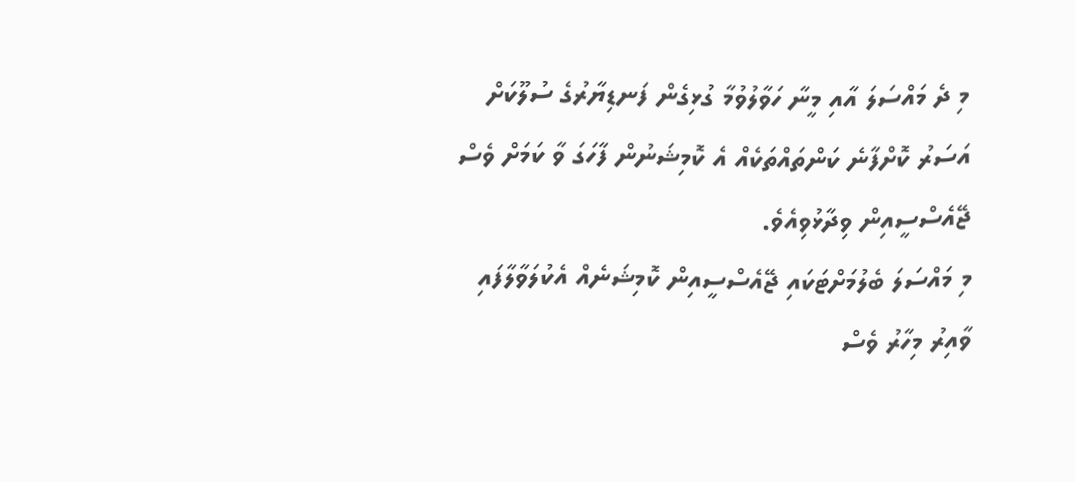މި ދެ މައްސަލަ އާއި މީނާ ހަވާލުވުމާ ގުޅިގެން ފަނޑިޔާރުގެ ސުލޫކަށް އަސަރު ކޮށްފާނެ ކަންތައްތަކެއް އެ ކޮމިޝަނުން ފާހަގަ ވާ ކަމަށް ވެސް ޖޭއެސްސީއިން ވިދާޅުވިއެވެ.
މި މައްސަލަ ބެލުމަށްޓަކައި ޖޭއެސްސީއިން ކޮމިޝަނެއް އެކުލަވާލާފައި ވާއިރު މިހާރު ވެސް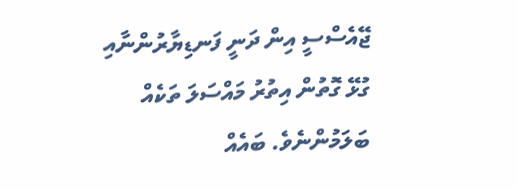ޖޭއެސްސީ އިން ދަނީ ފަނޑިޔާރުންނާއި ގުޅޭ ގޮތުން އިތުރު މައްސަލަ ތަކެއް ބަލަމުންނެވެ. ބައެއް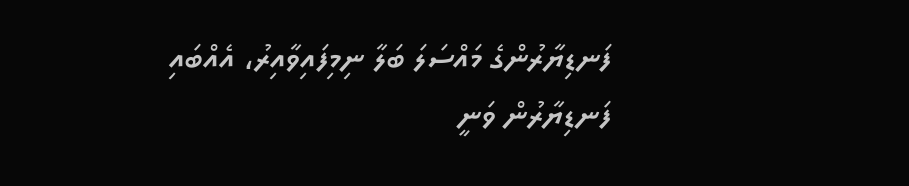ފަނޑިޔާރުންގެ މައްސަލަ ބަލާ ނިމިފައިވާއިރު، އެއްބައި ފަނޑިޔާރުން ވަނީ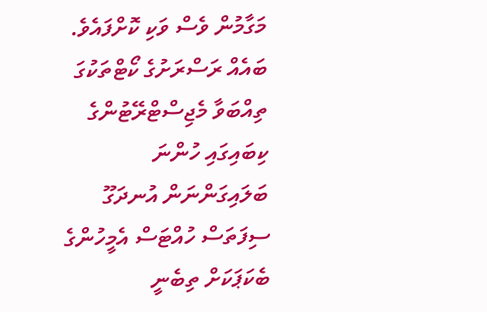މަގާމުން ވެސް ވަކި ކޮށްފައެވެ.
ބައެއް ރަސްރަށުގެ ކޯޓްތަކުގަ ތިއްބަވާ މެޖިސްޓްރޭޓުންގެ ކިބައިގައި ހުންނަ ބަލައިގަންނަން އުނދަގޫ ސިފަތަސް ހުއްޓަސް އެމީހުންގެ ބެކަޕަކަށް ތިބެނީ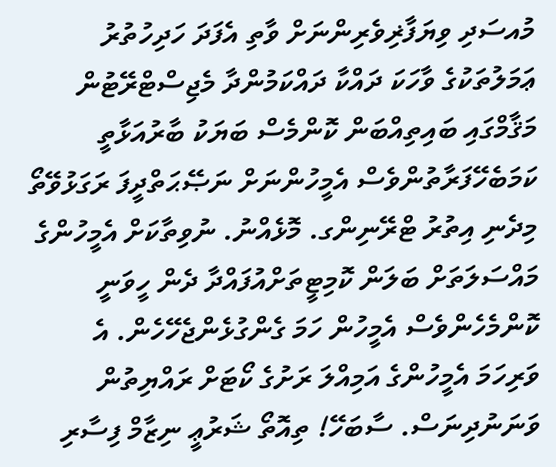މުއސަދި ވިޔަފާޜިވެރިންނަށް ވާތި އެފަދަ ހަދިހުތުރު ޢަމަލުތަކުގެ ވާހަކަ ދައްކާ ދައްކަމުންދާ މެޖިސްޓްރޭޓުން މަޤާމްގައި ބައިތިއްބަން ކޮންމެސް ބަޔަކު ބާރުއަޅާތީ ކަމަބެހޭފަރާތުންވެސް އެމީހުންނަށް ނަޞޭޙަތްދީފަ ރަގަޅުވޭތޯ މިދެނި އިތުރު ޓްރޭނިންގ. މޮޅެއްނު. ނުވިތާކަށް އެމީހުންގެ މައްސަލަތަށް ބަލަން ކޮމިޓީތަށްއުފައްދާ ދެން ހީވަނީ ކޮންމެހެންވެސް އެމީހުން ހަމަ ގެންގުޅެންޖެހޭހެން. އެ ވަރިހަމަ އެމީހުންގެ އަމިއްލަ ރަށުގެ ކޯޓަށް ރައްޔިތުން ވަނަނުދިނަސް. ސާބަހޭ! ތިއޮތޯ ޝަރުޢީ ނިޒާމް ފިސާރި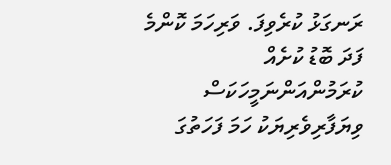ރަނގަޅު ކުރެވިފަ. ވަރިހަމަ ކޮންމެ ފަދަ ބޮޑު ކުށެއް ކުރަމުންއަންނަމީހަކަސް ވިޔަފާރިވެރިޔަކު ހަމަ ފަހަތުގަ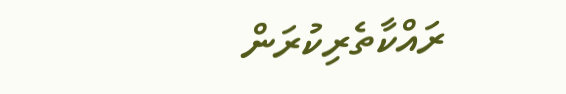ރައްކާތެރިކުރަން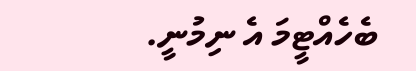ބެހެއްޓީމަ އެ ނިމުނީ.